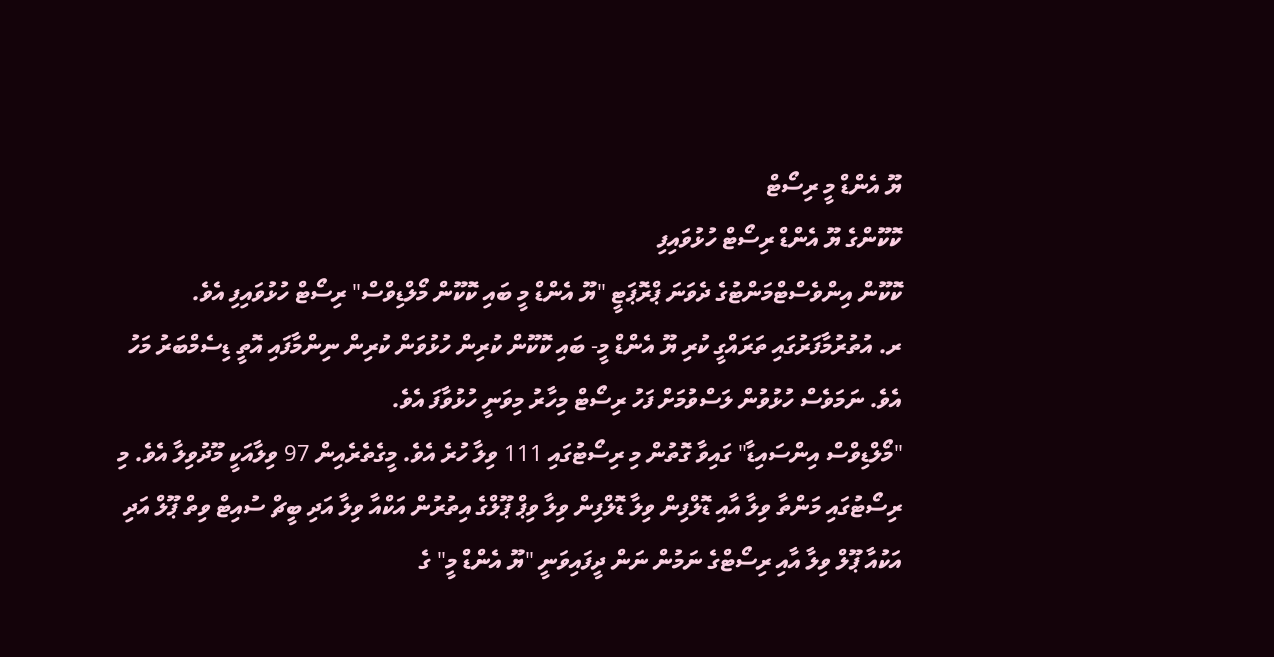ޔޫ އެންޑް މީ ރިސޯޓް
ކޮކޫންގެ ޔޫ އެންޑް ރިސޯޓް ހުޅުވައިފި
ކޮކޫން އިންވެސްޓްމަންޓުގެ ދެވަނަ ޕްރޮޕަޓީ "ޔޫ އެންޑް މީ ބައި ކޮކޫން މޯލްޑިވްސް" ރިސޯޓް ހުޅުވައިފި އެވެ.
ރ. އުތުރުމާފަރުގައި ތަރައްގީ ކުރި ޔޫ އެންޑް މީ- ބައި ކޮކޫން ކުރިން ހުޅުވަން ކުރިން ނިންމާފައި އޮތީ ޑިސެމްބަރު މަހު އެވެ. ނަމަވެސް ހުޅުވުން ލަސްވުމަށް ފަހު ރިސޯޓް މިހާރު މިވަނީ ހުޅުވާފަ އެވެ.
"މޯލްޑިވްސް އިންސައިޑާ" ގައިވާ ގޮތުން މި ރިސޯޓުގައި 111 ވިލާ ހުރެ އެވެ. މީގެތެރެއިން 97 ވިލާއަކީ މޫދުވިލާ އެވެ. މި ރިސޯޓުގައި މަންތާ ވިލާ އާއި ޑޮލްފިން ވިލާ ޑޮލްފިން ވިލާ ވިޕް ޕޫލްގެ އިތުރުން އަކްއާ ވިލާ އަދި ބީޗް ސުއިޓް ވިތް ޕޫލް އަދި އަކުއާ ޕޫލް ވިލާ އާއި ރިސޯޓްގެ ނަމުން ނަން ދީފައިވަނީ "ޔޫ އެންޑް މީ" ގެ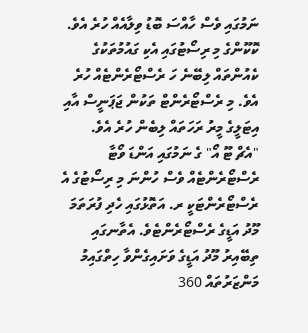ނަމުގައި ވެސް ހާއްސަ ބޮޑު ވިލާއެއް ހުރެ އެވެ.
ކޮކޫންގެ މި ރިސޯޓުގައި އެކި ގައުމުތަކުގެ ކެއުންތައް ލިބޭނެ ހަ ރެސްޓޯރެންޓެއް ހުރެ އެވެ. މި ރެސްޓޯރެންޓް ތަކުން ޖަޕަނީސް އާއި އިޓަލީގެ މީރު ރަހަތައް ލިބެން ހުރެ އެވެ.
"އެޗް ޓޫ އޯ" ގެ ނަމުގައި އަންޑަ ވޯޓާ ރެސްޓޯރެންޓެއް ވެސް ހުންނަ މި ރިސޯޓުގެ އެ ރެސްޓޯރެންޓަކީ ރ. އަތޮޅުގައި ހެދި ފުރަތަމަ މޫދު އަޑީގެ ރެސްޓޯރެންޓެވެ. އެތާނގައި ތިބޭއިރު މޫދު އަޑީގެ ވަށައިގެންވާ ހިތްގައިމު މަންޒަރުތައް 360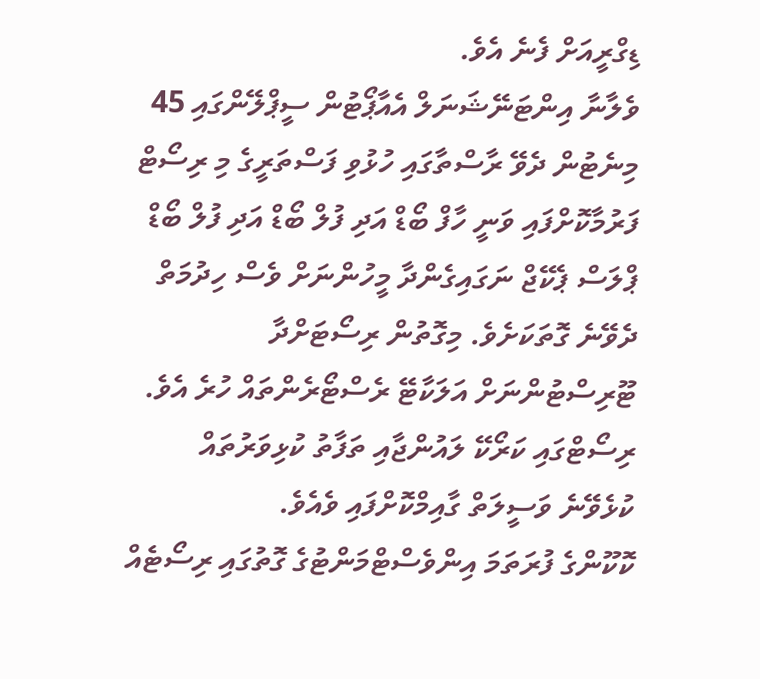ޑިގްރީއަށް ފެނެ އެވެ.
ވެލާނާ އިންޓަނޭޝަނަލް އެއާޕޯޓުން ސީޕްލޭންގައި 45 މިނެޓުން ދެވޭ ރާސްތާގައި ހުޅުވި ފަސްތަރީގެ މި ރިސޯޓް ފަރުމާކޮށްފައި ވަނީ ހާފް ބޯޑް އަދި ފުލް ބޯޑް އަދި ފުލް ބޯޑް ޕްލަސް ޕެކޭޖް ނަގައިގެންދާ މީހުންނަށް ވެސް ހިދުމަތް ދެވޭނެ ގޮތަކަށެވެ. މިގޮތުން ރިސޯޓަށްދާ ޓޫރިސްޓުންނަށް އަލަކާޓޭ ރެސްޓޯރެންތައް ހުރެ އެވެ.
ރިސޯޓްގައި ކަރޯކޭ ލައުންޖާއި ތަފާތު ކުޅިވަރުތައް ކުޅެވޭނެ ވަސީލަތް ގާއިމްކޮށްފައި ވެއެވެ.
ކޮކޫންގެ ފުރަތަމަ އިންވެސްޓްމަންޓުގެ ގޮތުގައި ރިސޯޓެއް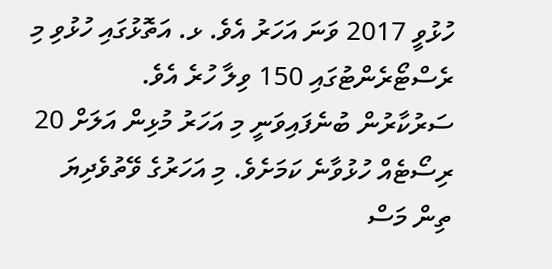ހުޅުވީ 2017 ވަނަ އަހަރު އެވެ. ޅ. އަތޮޅުގައި ހުޅުވި މި ރެސްޓޯރެންޓުގައި 150 ވިލާ ހުރެ އެވެ.
ސަރުކާރުން ބުނެފައިވަނީ މި އަހަރު މުޅިން އަލަށް 20 ރިސޯޓެއް ހުޅުވާނެ ކަމަށެވެ. މި އަހަރުގެ ވޭތުވެދިޔަ ތިން މަސް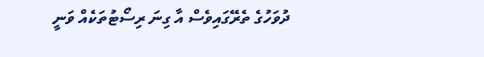ދުވަހުގެ ތެރޭގައިވެސް އާ ގިނަ ރިސޯޓުތަކެއް ވަނީ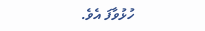ހުޅުވާފަ އެވެ.